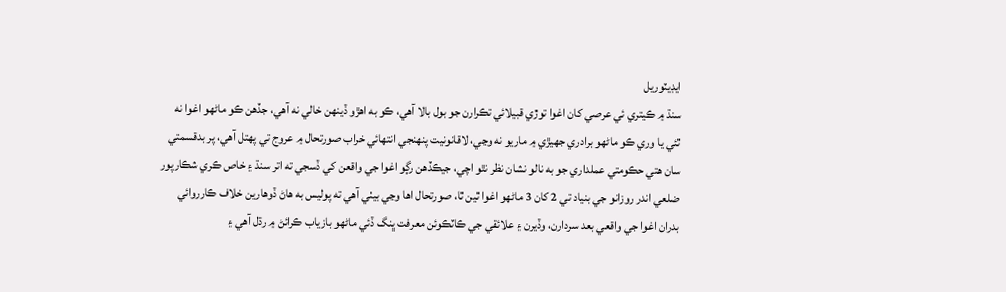ايڊيٽوريل
سنڌ ۾ ڪيتري ئي عرصي کان اغوا توڙي قبيلائي تڪرارن جو بول بالا آهي، ڪو به اهڙو ڏينهن خالي نه آهي، جڏهن ڪو ماڻهو اغوا نه ٿئي يا وري ڪو ماڻهو برادري جهيڙي ۾ ماريو نه وڃي، لاقانونيت پنهنجي انتهائي خراب صورتحال ۾ عروج تي پهتل آهي، پر بدقسمتي سان هتي حڪومتي عملداري جو به نالو نشان نظر نٿو اچي، جيڪڏهن رڳو اغوا جي واقعن کي ڏسجي ته اتر سنڌ ۽ خاص ڪري شڪارپور ضلعي اندر روزانو جي بنياد تي 2 کان 3 ماڻهو اغوا ٿين ٿا، صورتحال اها وڃي بيٺي آهي ته پوليس به هاڻ ڏوهارين خلاف ڪارروائي بدران اغوا جي واقعي بعد سردارن، وڏيرن ۽ علائقي جي ڪاٽڪوئن معرفت ڀنگ ڏئي ماڻهو بازياب ڪرائڻ ۾ رڌل آهي ۽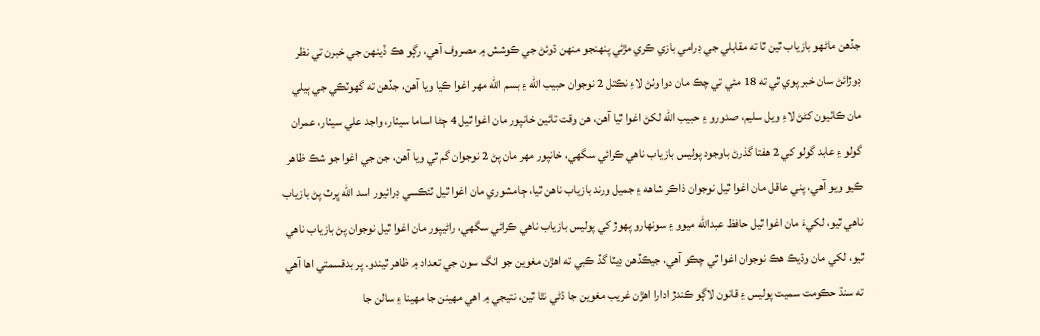جڏهن ماڻهو بازياب ٿين ٿا ته مقابلي جي ڊرامي بازي ڪري مڙئي پنهنجو منهن ڌوئڻ جي ڪوشش ۾ مصروف آهي، رڳو هڪ ڏينهن جي خبرن تي نظر ڊوڙائڻ سان خبر پوي ٿي ته 18 مئي تي چڪ مان دوا وٺڻ لاءِ نڪتل 2 نوجوان حبيب الله ۽ بسم الله مهر اغوا ڪيا ويا آهن، جڏهن ته گهوٽڪي جي ٻيلي مان ڪاٺيون کڻڻ لاءِ ويل سليم، صدورو ۽ حبيب الله لکڻ اغوا ٿيا آهن، هن وقت تائين خانپور مان اغوا ٿيل 4 ڄڻا اساما سيٺار، واجد علي سيٺار، عمران گولو ۽ عابد گولو کي 2 هفتا گذرڻ باوجود پوليس بازياب ناهي ڪرائي سگهي، خانپور مهر مان پڻ 2 نوجوان گم ٿي ويا آهن، جن جي اغوا جو شڪ ظاهر ڪيو ويو آهي، پني عاقل مان اغوا ٿيل نوجوان ذاڪر شاهه ۽ جميل ورند بازياب ناهن ٿيا، ڄامشوري مان اغوا ٿيل ٽئڪسي ڊرائيور اسد الله ڀرٽ پڻ بازياب ناهي ٿيو، لکيءَ مان اغوا ٿيل حافظ عبدالله ميوو ۽ سونهارو پهوڙ کي پوليس بازياب ناهي ڪرائي سگهي، راڻيپور مان اغوا ٿيل نوجوان پڻ بازياب ناهي ٿيو، لکي مان وڌيڪ هڪ نوجوان اغوا ٿي چڪو آهي، جيڪڏهن ڊيٽا گڏ ڪبي ته اهڙن مغوين جو انگ سون جي تعداد ۾ ظاهر ٿيندو. پر بدقسمتي اها آهي ته سنڌ حڪومت سميت پوليس ۽ قانون لاڳو ڪندڙ ادارا اهڙن غريب مغوين جا ڌڻي نٿا ٿين، نتيجي ۾ اهي مهينن جا مهينا ۽ سالن جا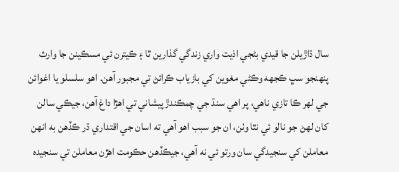سال ڌاڙيلن جا قيدي بڻجي اذيت واري زندگي گذارين ٿا ۽ ڪيترن ئي مسڪينن جا وارث پنهنجو سڀ ڪجهه وڪڻي مغوين کي بازياب ڪرائڻ تي مجبور آهن. اهو سلسلو يا اغوائن جي لهر ڪا تازي ناهي، پر اهي سنڌ جي چمڪندڙ پيشاني تي اهڙا داغ آهن، جيڪي سالن کان لهڻ جو نالو ئي نٿا وٺن، ان جو سبب اهو آهي ته اسان جي اقتداري ڌر ڪڏهن به انهن معاملن کي سنجيدگي سان ورتو ئي نه آهي، جيڪڏهن حڪومت اهڙن معاملن تي سنجيده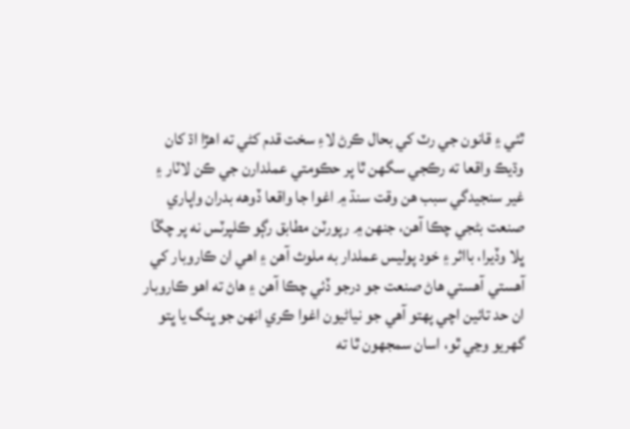ٿئي ۽ قانون جي رٽ کي بحال ڪرڻ لاءِ سخت قدم کڻي ته اهڙا اڌ کان وڌيڪ واقعا ته رڪجي سگهن ٿا پر حڪومتي عملدارن جي ڪن لاٽار ۽ غير سنجيدگي سبب هن وقت سنڌ ۾ اغوا جا واقعا ڏوهه بدران واپاري صنعت بڻجي چڪا آهن، جنهن ۾ رپورٽن مطابق رڳو ڪلپرٽس نه پر چڱا ڀلا وڏيرا، بااثر ۽ خود پوليس عملدار به ملوث آهن ۽ اهي ان ڪاروبار کي آهستي آهستي هاڻ صنعت جو درجو ڏئي چڪا آهن ۽ هاڻ ته اهو ڪاروبار ان حد تائين اچي پهتو آهي جو نياڻيون اغوا ڪري انهن جو ڀنگ يا ڀتو گهريو وڃي ٿو، اسان سمجهون ٿا ته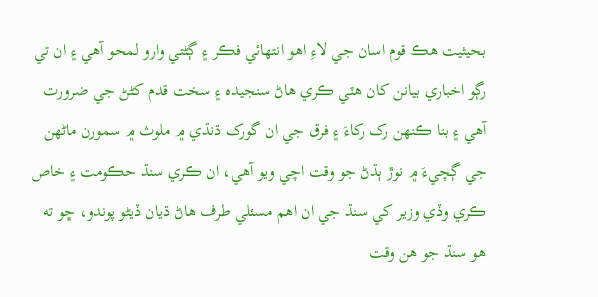بحيثيت هڪ قوم اسان جي لاءِ اهو انتهائي فڪر ۽ ڳڻتي وارو لمحو آهي ۽ ان تي رڳو اخباري بيانن کان هٽي ڪري هاڻ سنجيده ۽ سخت قدم کڻڻ جي ضرورت آهي ۽ بنا ڪنهن رک رکاءَ ۽ فرق جي ان گورک ڌنڌي ۾ ملوث ۾ سمورن ماڻهن جي ڳچيءَ ۾ نوڙ ٻڌڻ جو وقت اچي ويو آهي، ان ڪري سنڌ حڪومت ۽ خاص ڪري وڏي وزير کي سنڌ جي ان اهم مسئلي طرف هاڻ ڌيان ڏيڻو پوندو، ڇو ته هو سنڌ جو هن وقت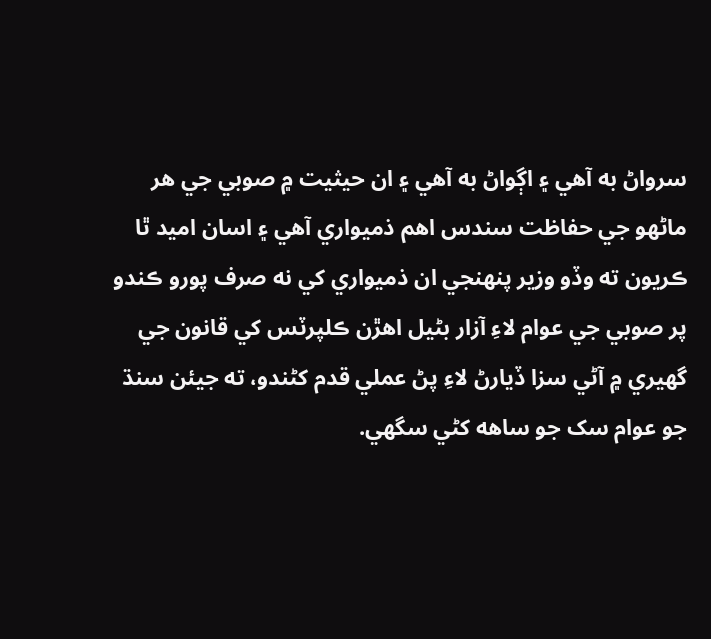سرواڻ به آهي ۽ اڳواڻ به آهي ۽ ان حيثيت ۾ صوبي جي هر ماڻهو جي حفاظت سندس اهم ذميواري آهي ۽ اسان اميد ٿا ڪريون ته وڏو وزير پنهنجي ان ذميواري کي نه صرف پورو ڪندو پر صوبي جي عوام لاءِ آزار بڻيل اهڙن ڪلپرٽس کي قانون جي گهيري ۾ آڻي سزا ڏيارڻ لاءِ پڻ عملي قدم کڻندو، ته جيئن سنڌ جو عوام سک جو ساهه کڻي سگهي.